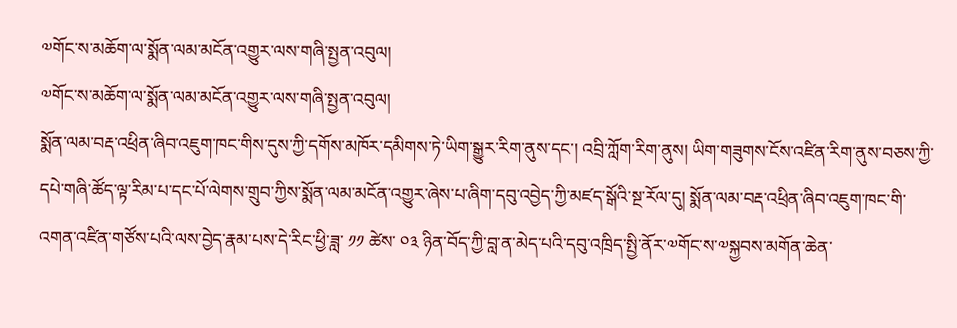༧གོང་ས་མཆོག་ལ་སྨོན་ལམ་མངོན་འགྱུར་ལས་གཞི་སྤྱན་འབུལ།
༧གོང་ས་མཆོག་ལ་སྨོན་ལམ་མངོན་འགྱུར་ལས་གཞི་སྤྱན་འབུལ།
སྨོན་ལམ་བརྡ་འཕྲིན་ཞིབ་འཇུག་ཁང་གིས་དུས་ཀྱི་དགོས་མཁོར་དམིགས་ཏེ་ཡིག་སྒྱུར་རིག་ནུས་དང་། འབྲི་ཀློག་རིག་ནུས། ཡིག་གཟུགས་ངོས་འཛིན་རིག་ནུས་བཅས་ཀྱི་དཔེ་གཞི་ཚོད་ལྟ་རིམ་པ་དང་པོ་ལེགས་གྲུབ་ཀྱིས་སྨོན་ལམ་མངོན་འགྱུར་ཞེས་པ་ཞིག་དབུ་འབྱེད་ཀྱི་མཛད་སྒོའི་སྔ་རོལ་དུ། སྨོན་ལམ་བརྡ་འཕྲིན་ཞིབ་འཇུག་ཁང་གི་འགན་འཛིན་གཙོས་པའི་ལས་བྱེད་རྣམ་པས་དེ་རིང་ཕྱི་ཟླ་ ༡༡ ཚེས་ ༠༣ ཉིན་བོད་ཀྱི་བླ་ན་མེད་པའི་དབུ་འཁྲིད་སྤྱི་ནོར་༧གོང་ས་༧སྐྱབས་མགོན་ཆེན་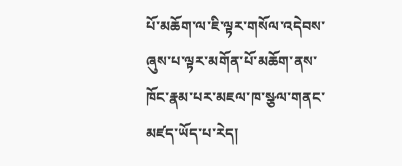པོ་མཆོག་ལ་ཇི་ལྟར་གསོལ་འདེབས་ཞུས་པ་ལྟར་མགོན་པོ་མཆོག་ནས་ཁོང་རྣམ་པར་མཇལ་ཁ་སྩལ་གནང་མཛད་ཡོད་པ་རེད།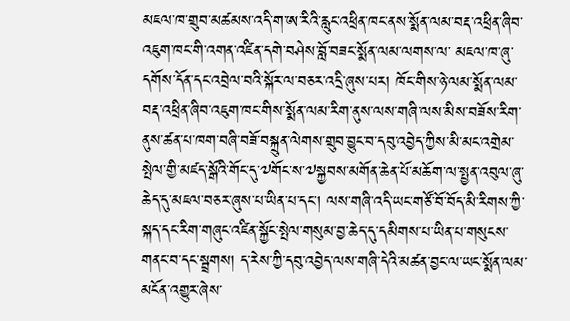མཇལ་ཁ་གྲུབ་མཚམས་འདི་ག་ཨ་རིའི་རླུང་འཕྲིན་ཁང་ནས་སྨོན་ལམ་བརྡ་འཕྲིན་ཞིབ་འཇུག་ཁང་གི་འགན་འཛིན་དགེ་བཤེས་བློ་བཟང་སྨོན་ལམ་ལགས་ལ་ མཇལ་ཁ་ཞུ་དགོས་དོན་དང་འབྲེལ་བའི་སྐོར་ལ་བཅར་འདྲི་ཞུས་པར། ཁོང་གིས་ཉེ་ལམ་སྨོན་ལམ་བརྡ་འཕྲིན་ཞིབ་འཇུག་ཁང་གིས་སྨོན་ལམ་རིག་ནུས་ལས་གཞི་ལས་མིས་བཟོས་རིག་ནུས་ཚན་པ་ཁག་བཞི་བཟོ་བསྐྲུན་ལེགས་གྲུབ་བྱུང་བ་དབུ་འབྱེད་ཀྱིས་མི་མང་འགྲེམ་སྤེལ་གྱི་མཛད་སྒོའི་གོང་དུ་༧གོང་ས་༧སྐྱབས་མགོན་ཆེན་པོ་མཆོག་ལ་སྤྱན་འབུལ་ཞུ་ཆེད་དུ་མཇལ་བཅར་ཞུས་པ་ཡིན་པ་དང་། ལས་གཞི་འདི་ཡང་གཙོ་བོ་བོད་མི་རིགས་ཀྱི་སྐད་དང་རིག་གཞུང་འཛིན་སྐྱོང་སྤེལ་གསུམ་བྱ་ཆེད་དུ་དམིགས་པ་ཡིན་པ་གསུངས་གནང་བ་དང་སྦྲགས། ད་རེས་ཀྱི་དབུ་འབྱེད་ལས་གཞི་དེའི་མཚན་བྱང་ལ་ཡང་སྨོན་ལམ་མངོན་འགྱུར་ཞེས་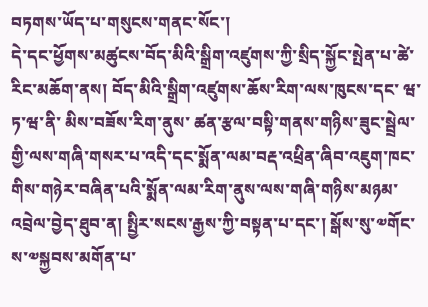བཏགས་ཡོད་པ་གསུངས་གནང་སོང་།
དེ་དང་ཕྱོགས་མཚུངས་བོད་མིའི་སྒྲིག་འཛུགས་ཀྱི་སྲིད་སྐྱོང་སྤེན་པ་ཚེ་རིང་མཆོག་ནས། བོད་མིའི་སྒྲིག་འཛུགས་ཆོས་རིག་ལས་ཁུངས་དང་ ཝ་ཏ་ཝ་ནི་ མིས་བཟོས་རིག་ནུས་ ཚན་རྩལ་བསྟི་གནས་གཉིས་ཟུང་སྦྲེལ་གྱི་ལས་གཞི་གསར་པ་འདི་དང་སྨོན་ལམ་བརྡ་འཕྲིན་ཞིབ་འཇུག་ཁང་གིས་གཉེར་བཞིན་པའི་སྨོན་ལམ་རིག་ནུས་ལས་གཞི་གཉིས་མཉམ་འབྲེལ་བྱེད་ཐུབ་ན། སྤྱིར་སངས་རྒྱས་ཀྱི་བསྟན་པ་དང་། སྒོས་སུ་༧གོང་ས་༧སྐྱབས་མགོན་པ་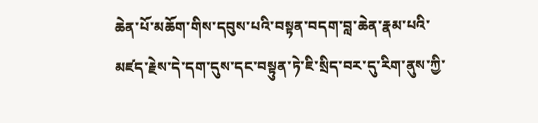ཆེན་པོ་མཆོག་གིས་དབུས་པའི་བསྟན་བདག་བླ་ཆེན་རྣམ་པའི་མཛད་རྗེས་དེ་དག་དུས་དང་བསྟུན་ཏེ་ཇི་སྲིད་བར་དུ་རིག་ནུས་ཀྱི་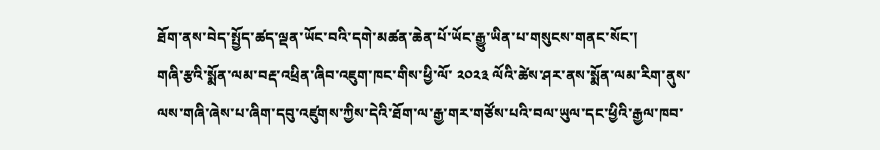ཐོག་ནས་བེད་སྤྱོད་ཚད་ལྡན་ཡོང་བའི་དགེ་མཚན་ཆེན་པོ་ཡོང་རྒྱུ་ཡིན་པ་གསུངས་གནང་སོང་།
གཞི་རྩའི་སྨོན་ལམ་བརྡ་འཕྲིན་ཞིབ་འཇུག་ཁང་གིས་ཕྱི་ལོ་ ༢༠༢༣ ལོའི་ཚེས་ཤར་ནས་སྨོན་ལམ་རིག་ནུས་ལས་གཞི་ཞེས་པ་ཞིག་དབུ་འཛུགས་ཀྱིས་དེའི་ཐོག་ལ་རྒྱ་གར་གཙོས་པའི་བལ་ཡུལ་དང་ཕྱིའི་རྒྱལ་ཁབ་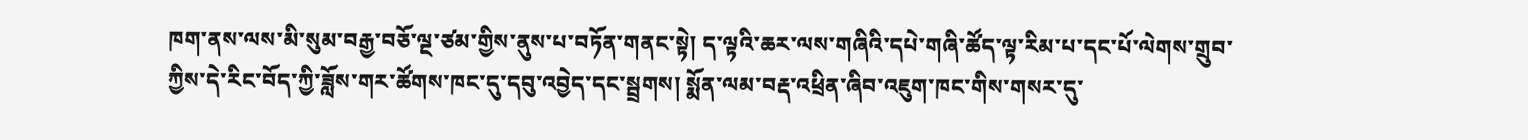ཁག་ནས་ལས་མི་སུམ་བརྒྱ་བཅོ་ལྔ་ཙམ་གྱིས་ནུས་པ་བཏོན་གནང་སྟེ། ད་ལྟའི་ཆར་ལས་གཞིའི་དཔེ་གཞི་ཚོད་ལྟ་རིམ་པ་དང་པོ་ལེགས་གྲུབ་ཀྱིས་དེ་རིང་བོད་ཀྱི་ཟློས་གར་ཚོགས་ཁང་དུ་དབུ་འབྱེད་དང་སྦྲགས། སྨོན་ལམ་བརྡ་འཕྲིན་ཞིབ་འཇུག་ཁང་གིས་གསར་དུ་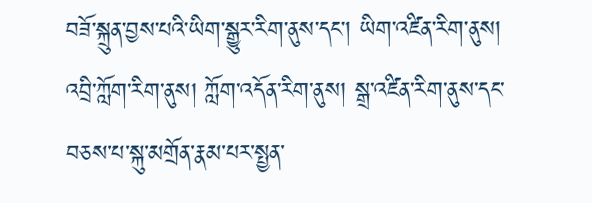བཟོ་སྐྲུན་བྱས་པའི་ཡིག་སྒྱུར་རིག་ནུས་དང་། ཡིག་འཛིན་རིག་ནུས། འབྲི་ཀློག་རིག་ནུས། ཀློག་འདོན་རིག་ནུས། སྒྲ་འཛིན་རིག་ནུས་དང་བཅས་པ་སྐུ་མགྲོན་རྣམ་པར་སྤྱན་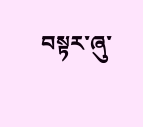བསྟར་ཞུ་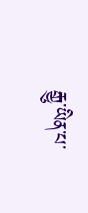རྒྱུ་ཡིན་པ་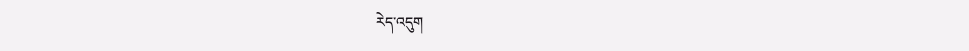རེད་འདུག